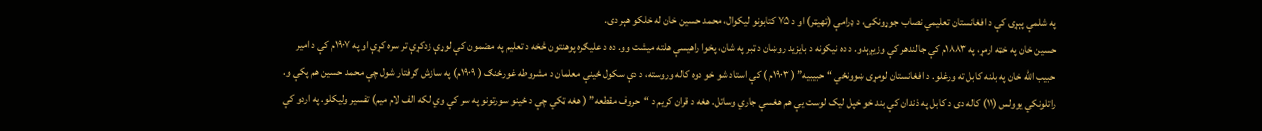په شلمې پېړۍ کې د افغانستان تعلیمي نصاب جوړونکی، د ډرامې (تهیټر) او د ۷۵ کتابونو لیکوال، محمد حسین خان له خلکو هېر دی.
حسین خان په خټه ارمړ، په ۱۸۸۳م کې جالندهر کې وزیږېدو. د ده نیکونه د بایزید روښان د ټبر په شان، پخوا راهیسې هلته میشت وو. ده د علیګره پوهنتون څخه د تعلیم په مضمون کې لوړې زدکړې تر سره کړې او په ۱۹۰۷م کې د امیر حبیب الله خان په بلنه کابل ته ورغلو. د افغانستان لومړی ښوونځي “حبیبیه” ( ۱۹۰۳م ) کې استاد شو خو دوه کاله وروسته، د دې سکول ځینې معلمان د مشروطه غورځنګ ( ۱۹۰۹م) په سازش ګرفتار شول چې محمد حسین هم پکې و. راتلونکي یوولس (۱۱) کاله دی د کابل په ذندان کې بند خو خپل لیک لوست يې هم هغسې جاري وساتل. هغه د قران کریم د “حروف مقطعه” ( هغه ټکي چې د ځینو سورتونو په سر کې وي لکه الف لام میم) تفسیر ولیکلو. په اردو کې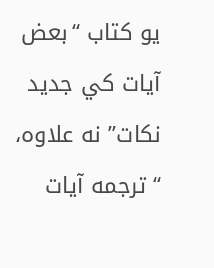یو کتاب “بعض آیات کي جدید نکات” نه علاوه، “ترجمه آیات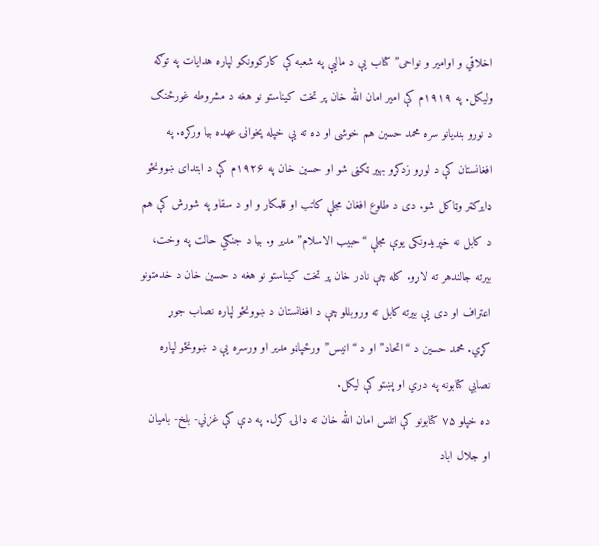اخلاقي و اوامیر و نواحی” کتاب يې د مالیې په شعبه کې کارکوونکو لپاره هدایات په توګه ولیکل. په ۱۹۱۹م کې امیر امان الله خان پر تخت کیناستو نو هغه د مشروطه غورځنګ د نورو بندیانو سره محمد حسین هم خوشی او ده ته يې خپله پخوانۍ عهده بیا ورکړه. په افغانستان کې د لوړو زدکړو بهیر ټکڼی شو او حسین خان په ۱۹۲۶م کې د ابتدای ښوونځو ډایرکټر وټاکل شو. دی د طلوع افغان مجلې کاتب او قلمکار و او د سقاو په شورش کې هم د کابل نه خپریدونکی یوې مجلې “حبیب الاسلام” مدیر و. بیا د جنګي حالت په وخت، بیرته جالندهر ته لاړو. کله چې نادر خان پر تخت کیناستو نو هغه د حسین خان د خدمتونو اعتراف او دی يې بیرته کابل ته وروبللو چې د افغانستان د ښوونځو لپاره نصاب جوړ کړي. محمد حسین د “اتحاد” او د “انیس” ورځپاڼو مدیر او ورسره يې د ښوونځو لپاره نصابي کتابونه په دري او پښتو کې لیکل.
ده خپلو ۷۵ کتابونو کې اتلس امان الله خان ته ډالۍ کړل. په دې کې غزني- بلخ- بامیان او جلال اباد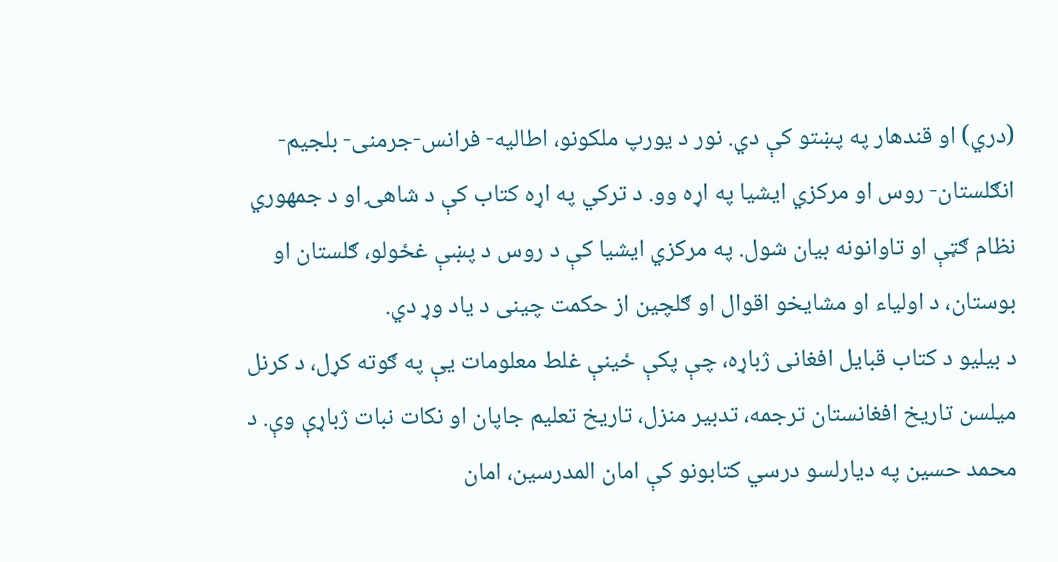(دري) او قندهار په پښتو کې دي. نور د یورپ ملکونو، اطالیه- فرانس-جرمنی- بلجیم- انګلستان- روس او مرکزي ایشیا په اړه وو. د ترکي په اړه کتاب کې د شاهۍ او د جمهوري نظام ګټې او تاوانونه بیان شول. په مرکزي ایشیا کې د روس د پښې غځولو، ګلستان او بوستان، د اولیاء او مشایخو اقوال او ګلچین از حکمت چینی د یاد وړ دي.
د بیلیو د کتاب قبایل افغانی ژباړه، چې پکې ځینې غلط معلومات يې په ګوته کړل، د کرنل میلسن تاریخ افغانستان ترجمه، تدبیر منزل، تاریخ تعلیم جاپان او نکات نبات ژباړې وې. د محمد حسین په دیارلسو درسي کتابونو کې امان المدرسین، امان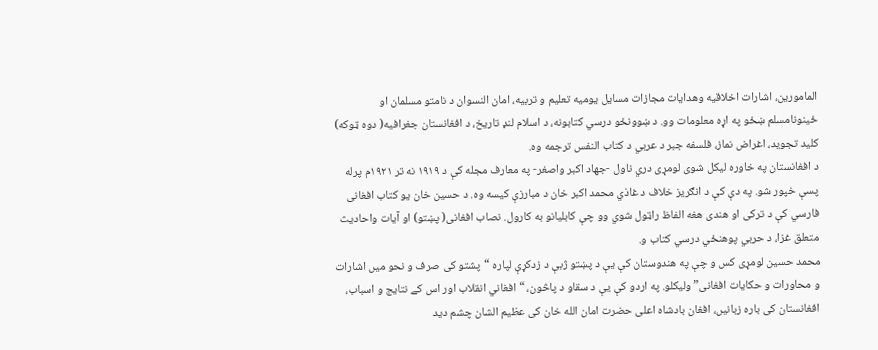المامورین، اشارات اخلاقیه وهدایات مجازات مسایل یومیه تعلیم و تربیه، امان النسوان د نامتو مسلمان او ځینونامسلم ښځو په اړه معلومات وو. د ښوونځو درسي کتابونه، د اسلام لنډ تاریخ، د افغانستان جغرافیه( دوه ټوکه) کلید تجوید، اغراض نماز، فلسفه جبر د عربي د کتاب النفس ترجمه وه.
د افغانستان په خاوره لیکل شوی لومړی دري ناول -جهاد اکبر واصغر- په معارف مجله کې د ۱۹۱۹ نه تر ۱۹۲۱م پرله پسې خپور شو. په دې کې د انګریز خلاف د غاذي محمد اکبر خان د مبارزې کیسه وه. د حسین خان یو کتاب افغانی فارسي کې د ترکی او هندی هغه الفاظ راټول شوي وو چې کابلیانو به کارول. نصاب افغانی( پښتو) او آیات واحادیث متعلق غزا، د حربي پوهنځي درسي کتاب و.
محمد حسین لومړی کس و چې په هندوستان کې يې د پښتو ژبې د زدکړې لپاره “پشتو کی صرف و نحو میں اشارات و محاورات و حکایات افغانی” ولیکلو. په اردو کې يې د سقاو د پاڅون، “افغاني انقلاب اور اس کے نتایج و اسباب، افغانستان کی باره زبانیں، افغان بادشاه اعلی حضرت امان الله خان کی عظیم الشان چشم دید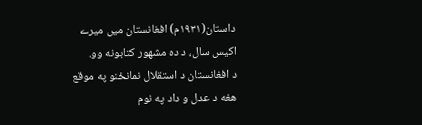داستان(۱۹۳۱م) افغانستان میں میرے اکیس سال، د ده مشهور کتابونه وو.
د افغانستان د استقلال نمانځنو په موقع هغه د عدل و داد په نوم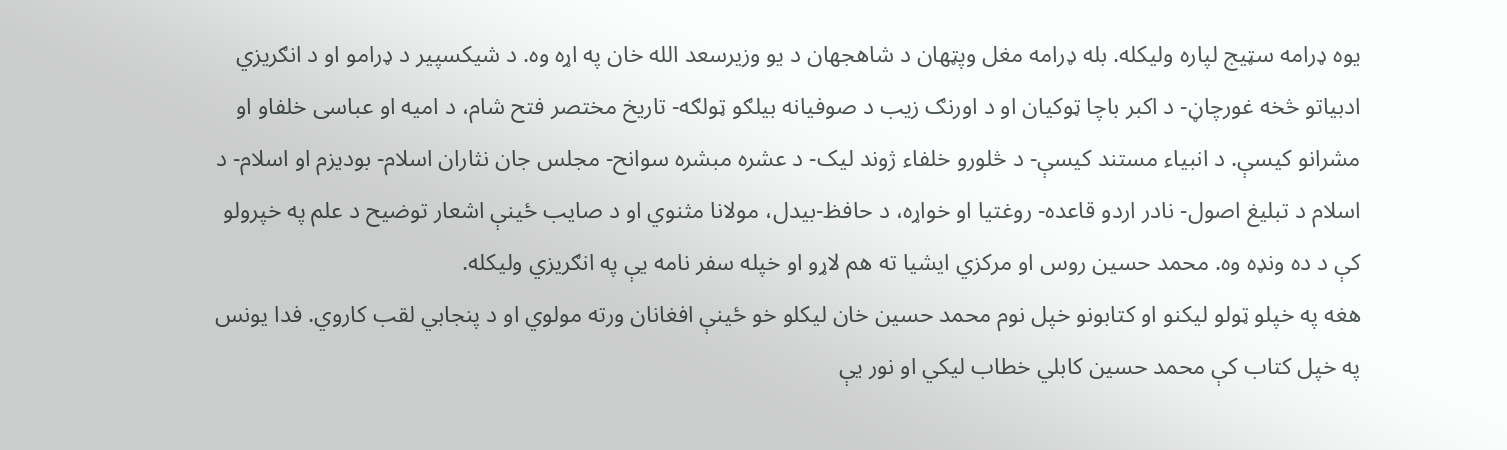یوه ډرامه سټیج لپاره ولیکله. بله ډرامه مغل وپټهان د شاهجهان د یو وزیرسعد الله خان په اړه وه. د شیکسپیر د ډرامو او د انګریزي ادبیاتو څخه غورچاڼ- د اکبر باچا ټوکیان او د اورنګ زیب د صوفیانه بیلګو ټولګه- تاریخ مختصر فتح شام، د امیه او عباسی خلفاو او مشرانو کیسې. د انبیاء مستند کیسې- د څلورو خلفاء ژوند لیک- د عشره مبشره سوانح- مجلس جان نثاران اسلام- بودیزم او اسلام- د اسلام د تبلیغ اصول- نادر اردو قاعده- روغتیا او خواړه، د حافظ-بیدل، مولانا مثنوي او د صایب ځینې اشعار توضیح د علم په خپرولو کې د ده ونډه وه. محمد حسین روس او مرکزي ایشیا ته هم لاړو او خپله سفر نامه يې په انګریزي ولیکله.
هغه په خپلو ټولو لیکنو او کتابونو خپل نوم محمد حسین خان لیکلو خو ځینې افغانان ورته مولوي او د پنجابي لقب کاروي. فدا یونس په خپل کتاب کې محمد حسین کابلي خطاب لیکي او نور يې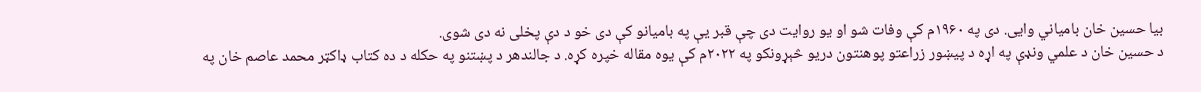بیا حسین خان بامیاني وایی. دی په ۱۹۶۰م کې وفات شو او یو روایت دی چې قبر يې په بامیانو کې دی خو د دې پخلی نه دی شوی.
د حسین خان د علمي ونډې په اړه د پیښور زراعتو پوهنتون دریو څېړونکو په ۲۰۲۲م کې یوه مقاله خپره کړه. د جالندهر د پښتنو په حکله د ده کتاب ډاکټر محمد عاصم خان په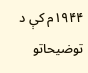۱۹۴۴م کې د توضیحاتو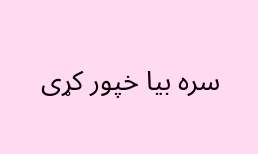سره بیا خپور کړی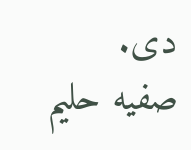دی.
صفیه حلیم